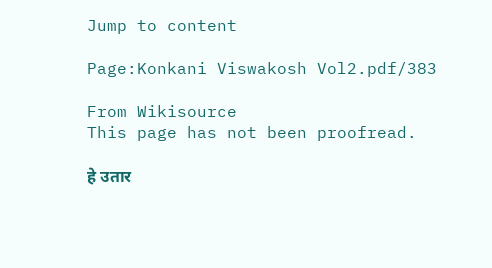Jump to content

Page:Konkani Viswakosh Vol2.pdf/383

From Wikisource
This page has not been proofread.

हे उतार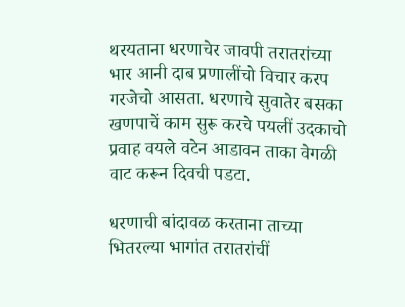थरयताना धरणाचेर जावपी तरातरांच्या भार आनी दाब प्रणालींचो विचार करप गरजेचो आसता. धरणाचे सुवातेर बसका खणपाचें काम सुरू करचे पयलीं उदकाचो प्रवाह वयले वटेन आडावन ताका वेगळी वाट करून दिवची पडटा.

धरणाची बांदावळ करताना ताच्या भितरल्या भागांत तरातरांचीं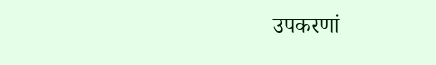उपकरणां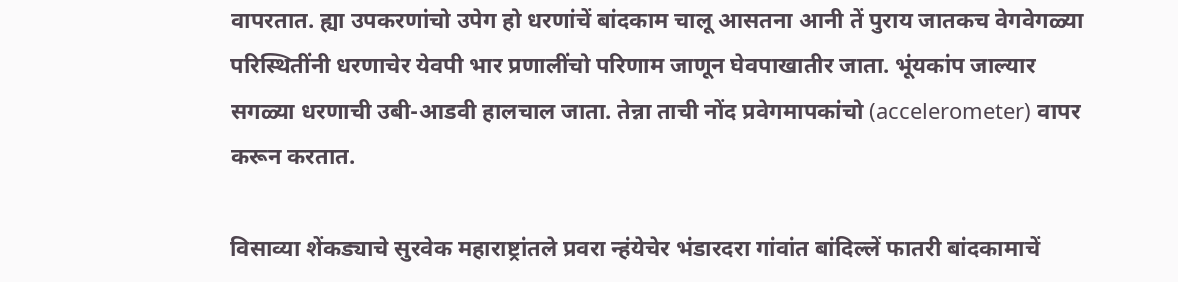वापरतात. ह्या उपकरणांचो उपेग हो धरणांचें बांदकाम चालू आसतना आनी तें पुराय जातकच वेगवेगळ्या परिस्थितींनी धरणाचेर येवपी भार प्रणालींचो परिणाम जाणून घेवपाखातीर जाता. भूंयकांप जाल्यार सगळ्या धरणाची उबी-आडवी हालचाल जाता. तेन्ना ताची नोंद प्रवेगमापकांचो (accelerometer) वापर करून करतात.

विसाव्या शेंकड्याचे सुरवेक महाराष्ट्रांतले प्रवरा न्हंयेचेर भंडारदरा गांवांत बांदिल्लें फातरी बांदकामाचें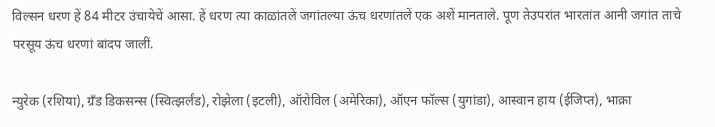विल्सन धरण हें 84 मीटर उंचायेचें आसा. हें धरण त्या काळांतलें जगांतल्या ऊंच धरणांतलें एक अशें मानताले. पूण तेउपरांत भारतांत आनी जगांत ताचे परसूय ऊंच धरणां बांदप जालीं.

न्युरेक (रशिया), ग्रँड डिकसन्स (स्वित्झर्लंड), रोझेला (इटली), ऑरोविल (अमेरिका), ऑएन फॉल्स (युगांडा), आस्वान हाय (ईजिप्त), भाक्रा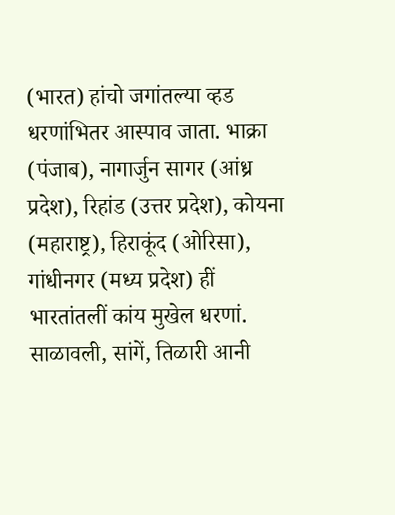(भारत) हांचो जगांतल्या व्हड धरणांभितर आस्पाव जाता. भाक्रा (पंजाब), नागार्जुन सागर (आंध्र प्रदेश), रिहांड (उत्तर प्रदेश), कोयना (महाराष्ट्र), हिराकूंद (ओरिसा), गांधीनगर (मध्य प्रदेश) हीं भारतांतलीं कांय मुखेल धरणां. साळावली, सांगें, तिळारी आनी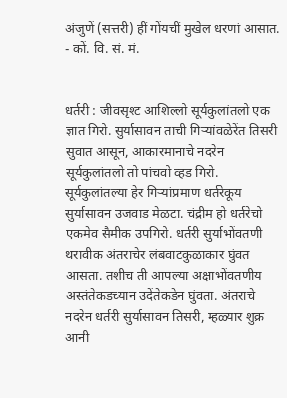अंजुणें (सत्तरी) हीं गोंयचीं मुखेल धरणां आसात. - कों. वि. सं. मं.


धर्तरी : जीवसृश्ट आशिल्लो सूर्यकुलांतलो एक ज्ञात गिरो. सुर्यासावन ताची गिऱ्यांवळेरेंत तिसरी सुवात आसून, आकारमानाचे नदरेन सूर्यकुलांतलो तो पांचवो व्हड गिरो. सूर्यकुलांतल्या हेर गिऱ्यांप्रमाण धर्तरेकूय सुर्यासावन उजवाड मेळटा. चंद्रीम हो धर्तरेचो एकमेव सैमीक उपगिरो. धर्तरी सुर्याभोंवतणी थरावीक अंतराचेर लंबवाटकुळाकार घुंवत आसता. तशीच ती आपल्या अक्षाभोंवतणीय अस्तंतेकडच्यान उदेंतेकडेन घुंवता. अंतराचे नदरेन धर्तरी सुर्यासावन तिसरी, म्हळ्यार शुक्र आनी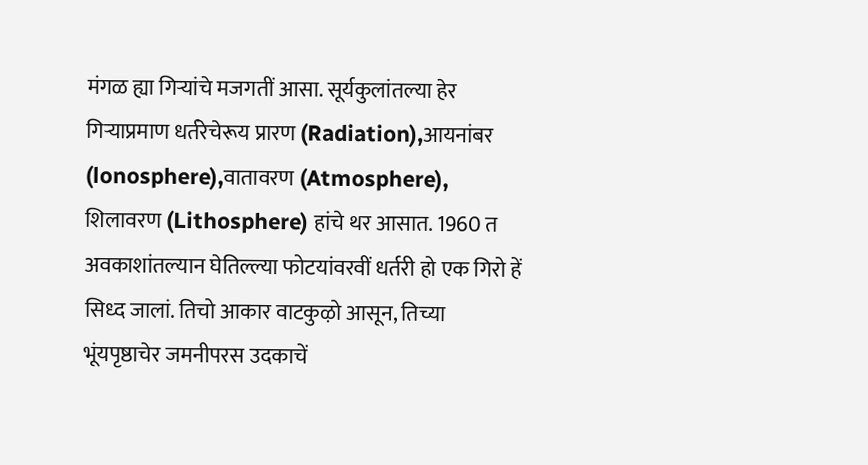मंगळ ह्या गिऱ्यांचे मजगतीं आसा. सूर्यकुलांतल्या हेर गिऱ्याप्रमाण धर्तरेचेरूय प्रारण (Radiation),आयनांबर (lonosphere),वातावरण (Atmosphere), शिलावरण (Lithosphere) हांचे थर आसात. 1960 त अवकाशांतल्यान घेतिल्ल्या फोटयांवरवीं धर्तरी हो एक गिरो हें सिध्द जालां. तिचो आकार वाटकुऴो आसून, तिच्या भूंयपृष्ठाचेर जमनीपरस उदकाचें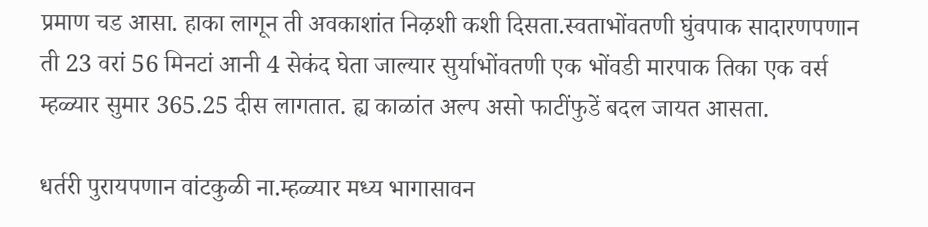प्रमाण चड आसा. हाका लागून ती अवकाशांत निऴशी कशी दिसता.स्वताभोंवतणी घुंवपाक सादारणपणान ती 23 वरां 56 मिनटां आनी 4 सेकंद घेता जाल्यार सुर्याभोंवतणी एक भोंवडी मारपाक तिका एक वर्स म्हळ्यार सुमार 365.25 दीस लागतात. ह्य काळांत अल्प असो फाटींफुडें बदल जायत आसता.

धर्तरी पुरायपणान वांटकुळी ना.म्हळ्यार मध्य भागासावन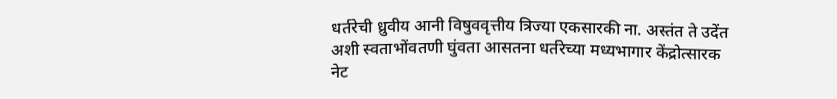धर्तरेची ध्रुवीय आनी विषुववृत्तीय त्रिज्या एकसारकी ना. अस्तंत ते उदेंत अशी स्वताभोंवतणी घुंवता आसतना धर्तरेच्या मध्यभागार केंद्रोत्सारक नेट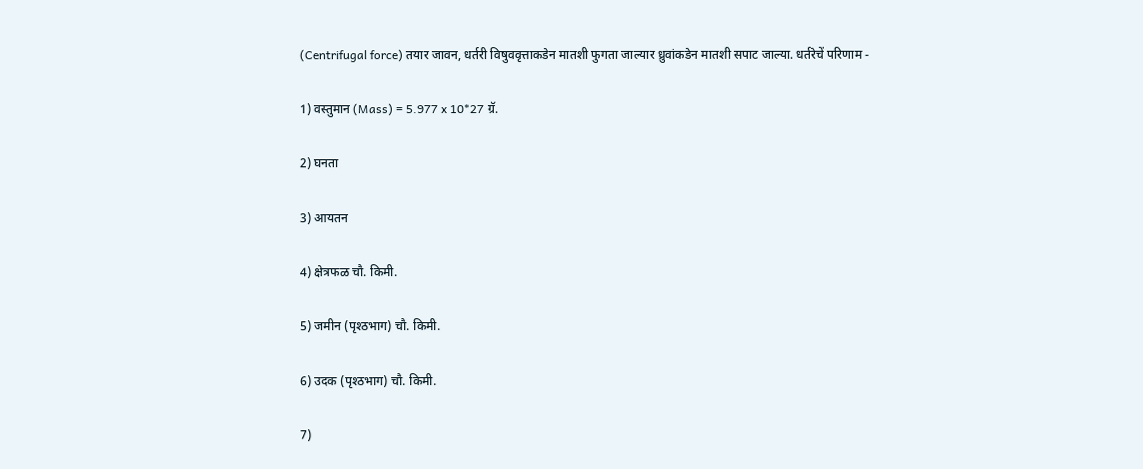(Centrifugal force) तयार जावन, धर्तरी विषुववृत्ताकडेन मातशी फुगता जाल्यार ध्रुवांकडेन मातशी सपाट जाल्या. धर्तरेचें परिणाम -

1) वस्तुमान (Mass) = 5.977 x 10*27 ग्रॅ.

2) घनता

3) आयतन

4) क्षेत्रफळ चौ. किमी.

5) जमीन (पृश्ठभाग) चौ. किमी.

6) उदक (पृश्ठभाग) चौ. किमी.

7)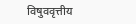विषुववृत्तीय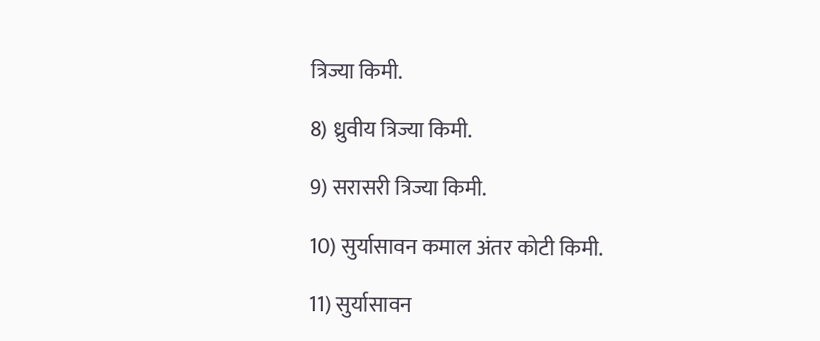त्रिज्या किमी.

8) ध्रुवीय त्रिज्या किमी.

9) सरासरी त्रिज्या किमी.

10) सुर्यासावन कमाल अंतर कोटी किमी.

11) सुर्यासावन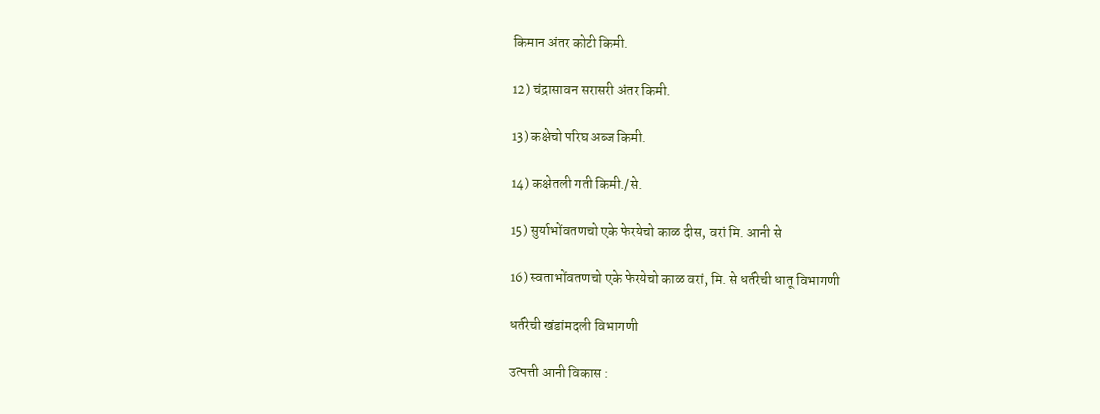किमान अंतर कोटी किमी.

12) चंद्रासावन सरासरी अंतर किमी.

13) कक्षेचो परिघ अब्ज किमी.

14) कक्षेतली गती किमी./से.

15) सुर्याभोंवतणचो एके फेरयेचो काळ दीस, वरां मि. आनी से

16) स्वताभोंवतणचो एके फेरयेचो काळ वरां, मि. से धर्तरेची धातू विभागणी

धर्तरेची खंडांमदली विभागणी

उत्पत्ती आनी विकास :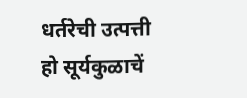धर्तरेची उत्पत्ती हो सूर्यकुळाचें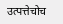उत्पत्तेचोच